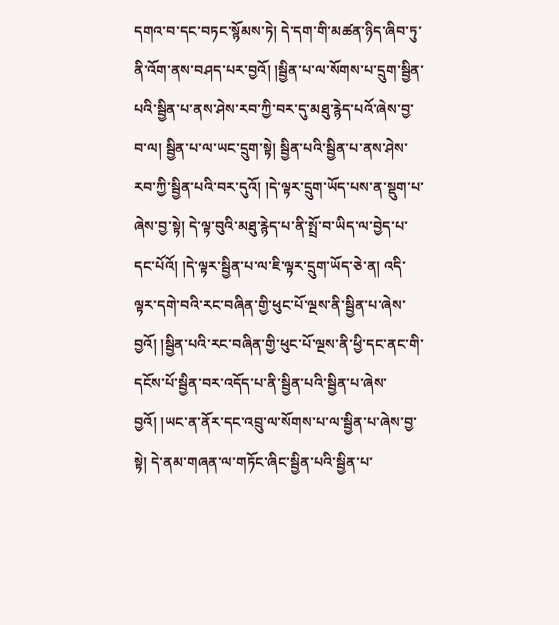དགའ་བ་དང་བཏང་སྙོམས་ཏེ། དེ་དག་གི་མཚན་ཉིད་ཞིབ་ཏུ་ནི་འོག་ནས་བཤད་པར་བྱའོ། །སྦྱིན་པ་ལ་སོགས་པ་དྲུག་སྦྱིན་པའི་སྦྱིན་པ་ནས་ཤེས་རབ་ཀྱི་བར་དུ་མཐུ་རྙེད་པའོ་ཞེས་བྱ་བ་ལ། སྦྱིན་པ་ལ་ཡང་དྲུག་སྟེ། སྦྱིན་པའི་སྦྱིན་པ་ནས་ཤེས་རབ་ཀྱི་སྦྱིན་པའི་བར་དུའོ། །དེ་ལྟར་དྲུག་ཡོད་པས་ན་སྡུག་པ་ཞེས་བྱ་སྟེ། དེ་ལྟ་བུའི་མཐུ་རྙེད་པ་ནི་སྤྲོ་བ་ཡིད་ལ་བྱེད་པ་དང་པོའོ། །དེ་ལྟར་སྦྱིན་པ་ལ་ཇི་ལྟར་དྲུག་ཡོད་ཅེ་ན། འདི་ལྟར་དགེ་བའི་རང་བཞིན་གྱི་ཕུང་པོ་ལྔས་ནི་སྦྱིན་པ་ཞེས་བྱའོ། །སྦྱིན་པའི་རང་བཞིན་གྱི་ཕུང་པོ་ལྔས་ནི་ཕྱི་དང་ནང་གི་དངོས་པོ་སྦྱིན་བར་འདོད་པ་ནི་སྦྱིན་པའི་སྦྱིན་པ་ཞེས་བྱའོ། །ཡང་ན་ནོར་དང་འབྲུ་ལ་སོགས་པ་ལ་སྦྱིན་པ་ཞེས་བྱ་སྟེ། དེ་ནམ་གཞན་ལ་གཏོང་ཞིང་སྦྱིན་པའི་སྦྱིན་པ་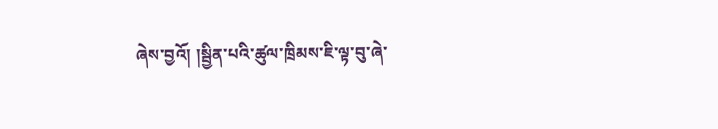ཞེས་བྱའོ། །སྦྱིན་པའི་ཚུལ་ཁྲིམས་ཇི་ལྟ་བུ་ཞེ་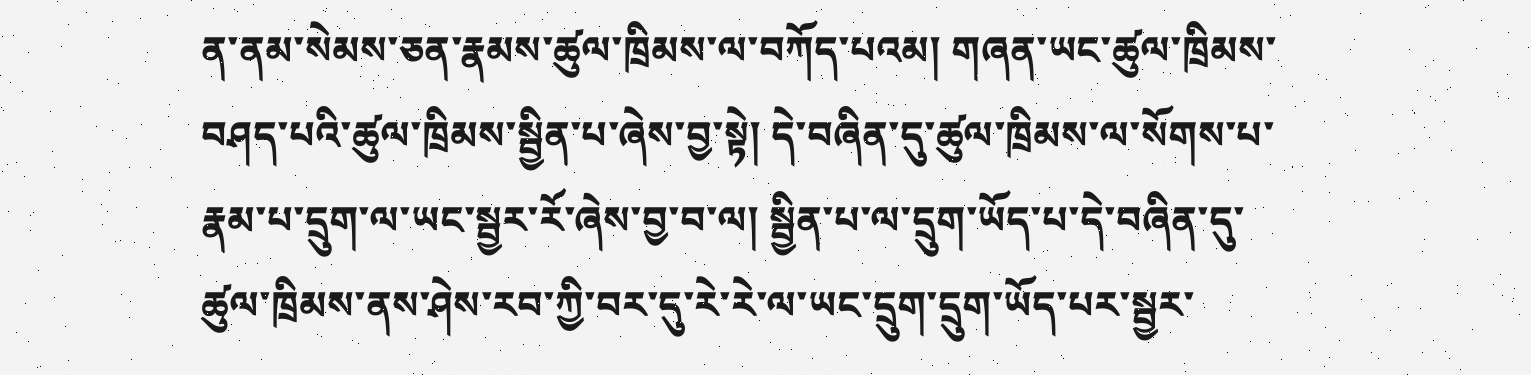ན་ནམ་སེམས་ཅན་རྣམས་ཚུལ་ཁྲིམས་ལ་བཀོད་པའམ། གཞན་ཡང་ཚུལ་ཁྲིམས་བཤད་པའི་ཚུལ་ཁྲིམས་སྦྱིན་པ་ཞེས་བྱ་སྟེ། དེ་བཞིན་དུ་ཚུལ་ཁྲིམས་ལ་སོགས་པ་རྣམ་པ་དྲུག་ལ་ཡང་སྦྱར་རོ་ཞེས་བྱ་བ་ལ། སྦྱིན་པ་ལ་དྲུག་ཡོད་པ་དེ་བཞིན་དུ་ཚུལ་ཁྲིམས་ནས་ཤེས་རབ་ཀྱི་བར་དུ་རེ་རེ་ལ་ཡང་དྲུག་དྲུག་ཡོད་པར་སྦྱར་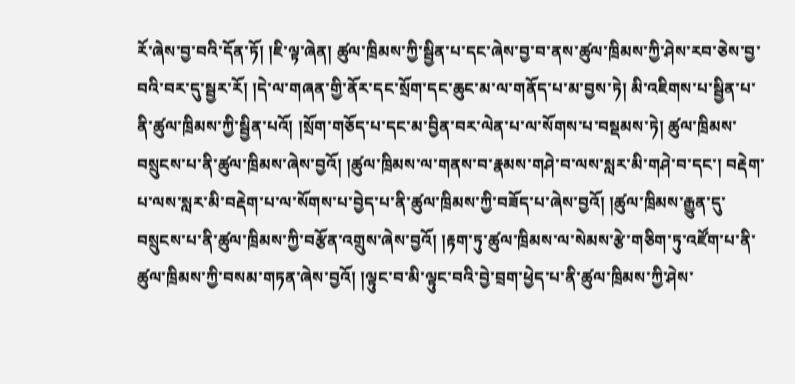རོ་ཞེས་བྱ་བའི་དོན་ཏོ། །ཇི་ལྟ་ཞེན། ཚུལ་ཁྲིམས་ཀྱི་སྦྱིན་པ་དང་ཞེས་བྱ་བ་ནས་ཚུལ་ཁྲིམས་ཀྱི་ཤེས་རབ་ཅེས་བྱ་བའི་བར་དུ་སྦྱར་རོ། །དེ་ལ་གཞན་གྱི་ནོར་དང་སྲོག་དང་ཆུང་མ་ལ་གནོད་པ་མ་བྱས་ཏེ། མི་འཇིགས་པ་སྦྱིན་པ་ནི་ཚུལ་ཁྲིམས་ཀྱི་སྦྱིན་པའོ། །སྲོག་གཅོད་པ་དང་མ་བྱིན་བར་ལེན་པ་ལ་སོགས་པ་བསྡམས་ཏེ། ཚུལ་ཁྲིམས་བསྲུངས་པ་ནི་ཚུལ་ཁྲིམས་ཞེས་བྱའོ། །ཚུལ་ཁྲིམས་ལ་གནས་བ་རྣམས་གཤེ་བ་ལས་སླར་མི་གཤེ་བ་དང་། བརྡེག་པ་ལས་སླར་མི་བརྡེག་པ་ལ་སོགས་པ་བྱེད་པ་ནི་ཚུལ་ཁྲིམས་ཀྱི་བཟོད་པ་ཞེས་བྱའོ། །ཚུལ་ཁྲིམས་རྒྱུན་དུ་བསྲུངས་པ་ནི་ཚུལ་ཁྲིམས་ཀྱི་བརྩོན་འགྲུས་ཞེས་བྱའོ། །རྟག་ཏུ་ཚུལ་ཁྲིམས་ལ་སེམས་རྩེ་གཅིག་ཏུ་འཛོག་པ་ནི་ཚུལ་ཁྲིམས་ཀྱི་བསམ་གཏན་ཞེས་བྱའོ། །ལྟུང་བ་མི་ལྟུང་བའི་བྱེ་བྲག་ཕྱེད་པ་ནི་ཚུལ་ཁྲིམས་ཀྱི་ཤེས་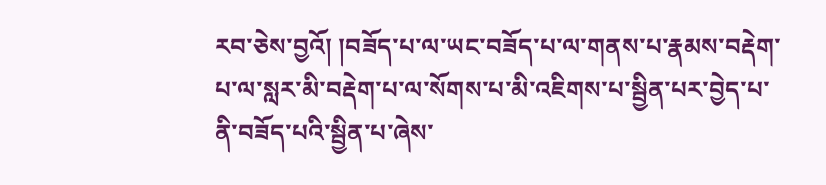རབ་ཅེས་བྱའོ། །བཟོད་པ་ལ་ཡང་བཟོད་པ་ལ་གནས་པ་རྣམས་བརྡེག་པ་ལ་སླར་མི་བརྡེག་པ་ལ་སོགས་པ་མི་འཇིགས་པ་སྦྱིན་པར་བྱེད་པ་ནི་བཟོད་པའི་སྦྱིན་པ་ཞེས་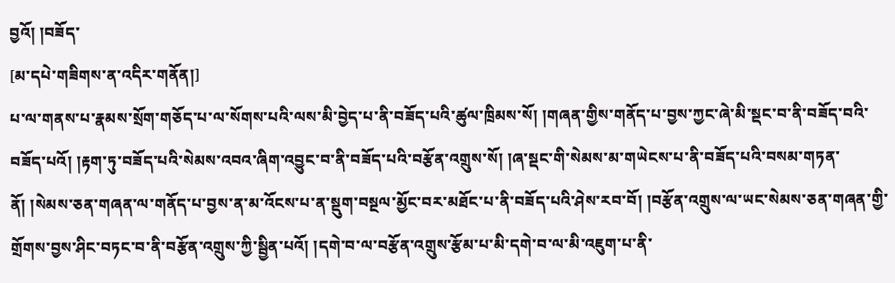བྱའོ། །བཟོད་
[མ་དཔེ་གཟིགས་ན་འདིར་གནོན།]
པ་ལ་གནས་པ་རྣམས་སྲོག་གཅོད་པ་ལ་སོགས་པའི་ལས་མི་བྱེད་པ་ནི་བཟོད་པའི་ཚུལ་ཁྲིམས་སོ། །གཞན་གྱིས་གནོད་པ་བྱས་ཀྱང་ཞེ་མི་སྡང་བ་ནི་བཟོད་བའི་བཟོད་པའོ། །རྟག་ཏུ་བཟོད་པའི་སེམས་འབའ་ཞིག་འབྱུང་བ་ནི་བཟོད་པའི་བརྩོན་འགྲུས་སོ། །ཞ་སྡང་གི་སེམས་མ་གཡེངས་པ་ནི་བཟོད་པའི་བསམ་གཏན་ནོ། །སེམས་ཅན་གཞན་ལ་གནོད་པ་བྱས་ན་མ་འོངས་པ་ན་སྡུག་བསྔལ་མྱོང་བར་མཐོང་པ་ནི་བཟོད་པའི་ཤེས་རབ་བོ། །བརྩོན་འགྲུས་ལ་ཡང་སེམས་ཅན་གཞན་གྱི་གྲོགས་བྱས་ཤིང་བཏང་བ་ནི་བརྩོན་འགྲུས་ཀྱི་སྦྱིན་པའོ། །དགེ་བ་ལ་བརྩོན་འགྲུས་རྩོམ་པ་མི་དགེ་བ་ལ་མི་འཇུག་པ་ནི་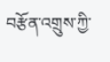བརྩོན་འགྲུས་ཀྱི་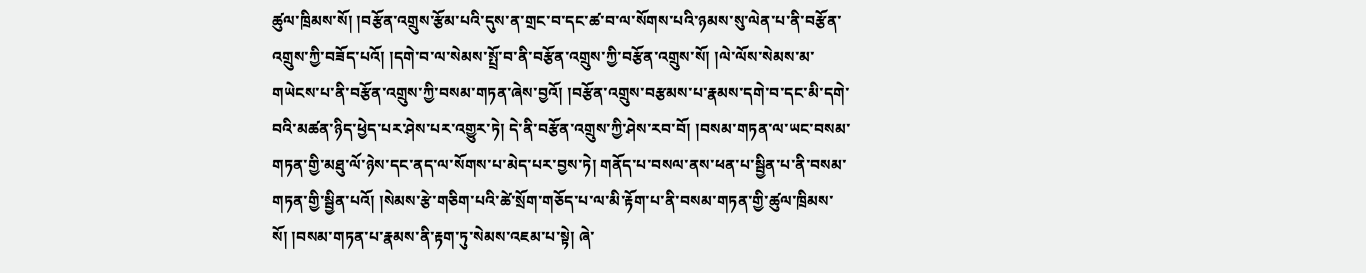ཚུལ་ཁྲིམས་སོ། །བརྩོན་འགྲུས་རྩོམ་པའི་དུས་ན་གྲང་བ་དང་ཚ་བ་ལ་སོགས་པའི་ཉམས་སུ་ལེན་པ་ནི་བརྩོན་འགྲུས་ཀྱི་བཟོད་པའོ། །དགེ་བ་ལ་སེམས་སྤྲོ་བ་ནི་བརྩོན་འགྲུས་ཀྱི་བརྩོན་འགྲུས་སོ། །ལེ་ལོས་སེམས་མ་གཡེངས་པ་ནི་བརྩོན་འགྲུས་ཀྱི་བསམ་གཏན་ཞེས་བྱའོ། །བརྩོན་འགྲུས་བརྩམས་པ་རྣམས་དགེ་བ་དང་མི་དགེ་བའི་མཚན་ཉིད་ཕྱེད་པར་ཤེས་པར་འགྱུར་ཏེ། དེ་ནི་བརྩོན་འགྲུས་ཀྱི་ཤེས་རབ་བོ། །བསམ་གཏན་ལ་ཡང་བསམ་གཏན་གྱི་མཐུ་ལོ་ཉེས་དང་ནད་ལ་སོགས་པ་མེད་པར་བྱས་ཏེ། གནོད་པ་བསལ་ནས་ཕན་པ་སྦྱིན་པ་ནི་བསམ་གཏན་གྱི་སྦྱིན་པའོ། །སེམས་རྩེ་གཅིག་པའི་ཚེ་སྲོག་གཅོད་པ་ལ་མི་རྟོག་པ་ནི་བསམ་གཏན་གྱི་ཚུལ་ཁྲིམས་སོ། །བསམ་གཏན་པ་རྣམས་ནི་རྟག་ཏུ་སེམས་འཇམ་པ་སྟེ། ཞེ་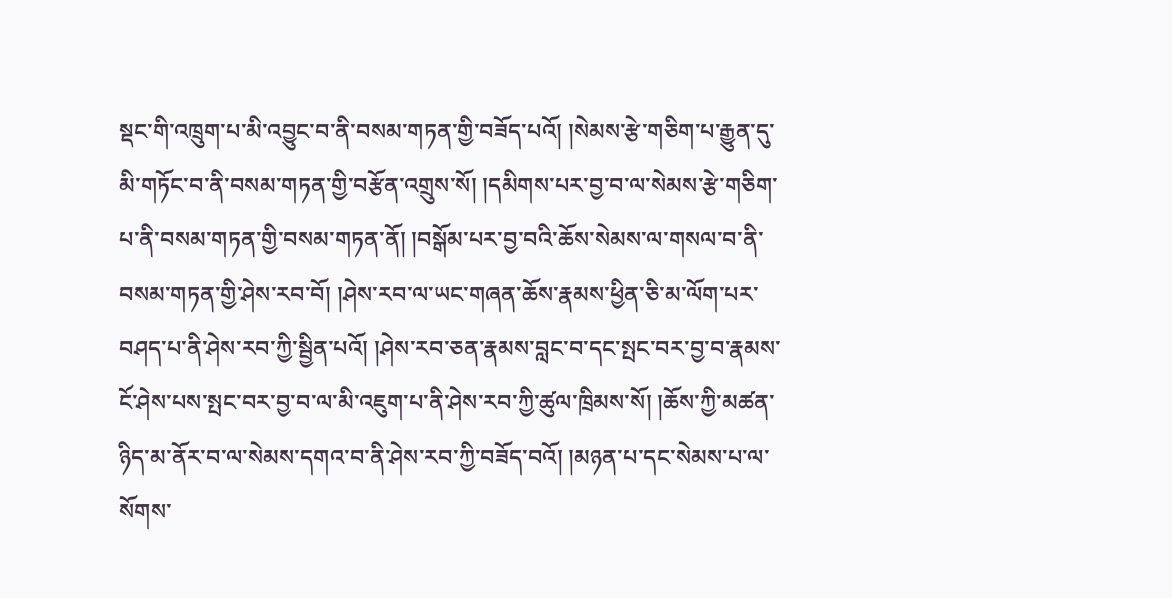སྡང་གི་འཁྲུག་པ་མི་འབྱུང་བ་ནི་བསམ་གཏན་གྱི་བཟོད་པའོ། །སེམས་རྩེ་གཅིག་པ་རྒྱུན་དུ་མི་གཏོང་བ་ནི་བསམ་གཏན་གྱི་བརྩོན་འགྲུས་སོ། །དམིགས་པར་བྱ་བ་ལ་སེམས་རྩེ་གཅིག་པ་ནི་བསམ་གཏན་གྱི་བསམ་གཏན་ནོ། །བསྒོམ་པར་བྱ་བའི་ཆོས་སེམས་ལ་གསལ་བ་ནི་བསམ་གཏན་གྱི་ཤེས་རབ་བོ། །ཤེས་རབ་ལ་ཡང་གཞན་ཆོས་རྣམས་ཕྱིན་ཅི་མ་ལོག་པར་བཤད་པ་ནི་ཤེས་རབ་ཀྱི་སྦྱིན་པའོ། །ཤེས་རབ་ཅན་རྣམས་བླང་བ་དང་སྤང་བར་བྱ་བ་རྣམས་ངོ་ཤེས་པས་སྤང་བར་བྱ་བ་ལ་མི་འཇུག་པ་ནི་ཤེས་རབ་ཀྱི་ཚུལ་ཁྲིམས་སོ། །ཆོས་ཀྱི་མཚན་ཉིད་མ་ནོར་བ་ལ་སེམས་དགའ་བ་ནི་ཤེས་རབ་ཀྱི་བཟོད་བའོ། །མཉན་པ་དང་སེམས་པ་ལ་སོགས་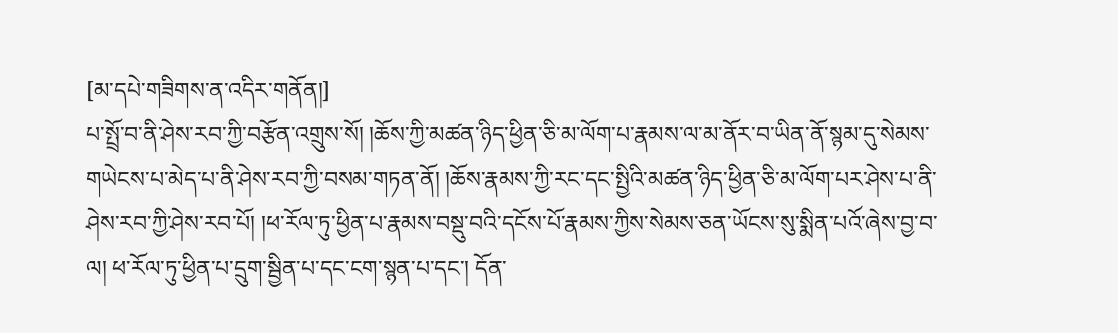[མ་དཔེ་གཟིགས་ན་འདིར་གནོན།]
པ་སྤྲོ་བ་ནི་ཤེས་རབ་ཀྱི་བརྩོན་འགྲུས་སོ། །ཆོས་ཀྱི་མཚན་ཉིད་ཕྱིན་ཅི་མ་ལོག་པ་རྣམས་ལ་མ་ནོར་བ་ཡིན་ནོ་སྙམ་དུ་སེམས་གཡེངས་པ་མེད་པ་ནི་ཤེས་རབ་ཀྱི་བསམ་གཏན་ནོ། །ཆོས་རྣམས་ཀྱི་རང་དང་སྤྱིའི་མཚན་ཉིད་ཕྱིན་ཅི་མ་ལོག་པར་ཤེས་པ་ནི་ཤེས་རབ་ཀྱི་ཤེས་རབ་པོ། །ཕ་རོལ་ཏུ་ཕྱིན་པ་རྣམས་བསྡུ་བའི་དངོས་པོ་རྣམས་ཀྱིས་སེམས་ཅན་ཡོངས་སུ་སྨིན་པའོ་ཞེས་བྱ་བ་ལ། ཕ་རོལ་ཏུ་ཕྱིན་པ་དྲུག་སྦྱིན་པ་དང་ངག་སྙན་པ་དང་། དོན་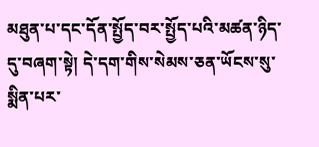མཐུན་པ་དང་དོན་སྤྱོད་བར་སྤྱོད་པའི་མཚན་ཉིད་དུ་བཞག་སྟེ། དེ་དག་གིས་སེམས་ཅན་ཡོངས་སུ་སྨིན་པར་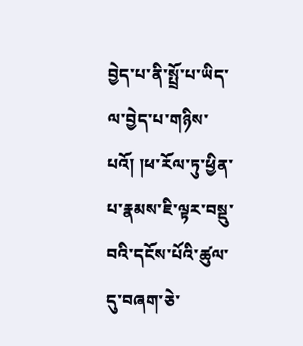བྱེད་པ་ནི་སྤྲོ་པ་ཡིད་ལ་བྱེད་པ་གཉིས་པའོ། །ཕ་རོལ་ཏུ་ཕྱིན་པ་རྣམས་ཇི་ལྟར་བསྡུ་བའི་དངོས་པོའི་ཚུལ་དུ་བཞག་ཅེ་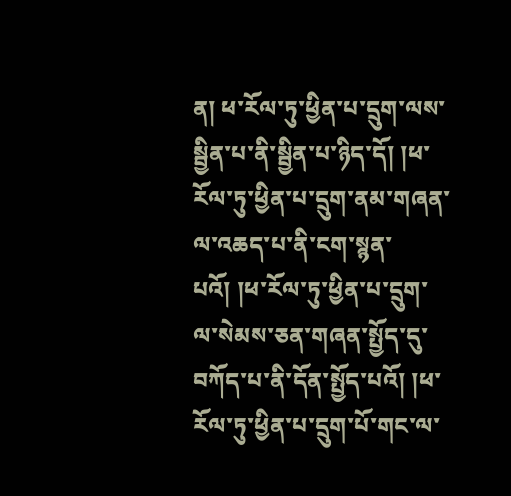ན། ཕ་རོལ་ཏུ་ཕྱིན་པ་དྲུག་ལས་སྦྱིན་པ་ནི་སྦྱིན་པ་ཉིད་དོ། །ཕ་རོལ་ཏུ་ཕྱིན་པ་དྲུག་ནམ་གཞན་ལ་འཆད་པ་ནི་ངག་སྙན་པའོ། །ཕ་རོལ་ཏུ་ཕྱིན་པ་དྲུག་ལ་སེམས་ཅན་གཞན་སྤྱོད་དུ་བཀོད་པ་ནི་དོན་སྤྱོད་པའོ། །ཕ་རོལ་ཏུ་ཕྱིན་པ་དྲུག་པོ་གང་ལ་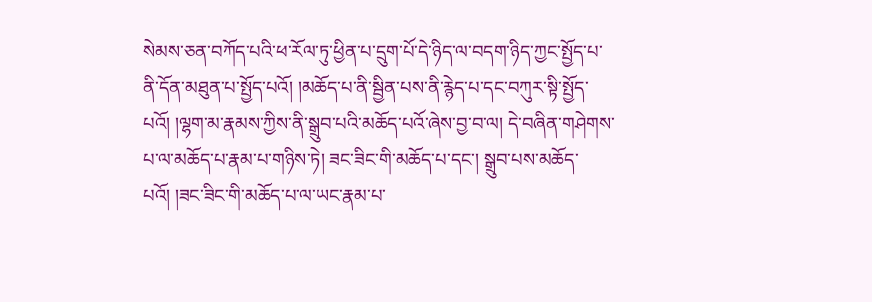སེམས་ཅན་བཀོད་པའི་ཕ་རོལ་ཏུ་ཕྱིན་པ་དྲུག་པོ་དེ་ཉིད་ལ་བདག་ཉིད་ཀྱང་སྤྱོད་པ་ནི་དོན་མཐུན་པ་སྤྱོད་པའོ། །མཆོད་པ་ནི་སྦྱིན་པས་ནི་རྙེད་པ་དང་བཀུར་སྟི་སྤྱོད་པའོ། །ལྷག་མ་རྣམས་ཀྱིས་ནི་སྒྲུབ་པའི་མཆོད་པའོ་ཞེས་བྱ་བ་ལ། དེ་བཞིན་གཤེགས་པ་ལ་མཆོད་པ་རྣམ་པ་གཉིས་ཏེ། ཟང་ཟིང་གི་མཆོད་པ་དང་། སྒྲུབ་པས་མཆོད་པའོ། །ཟང་ཟིང་གི་མཆོད་པ་ལ་ཡང་རྣམ་པ་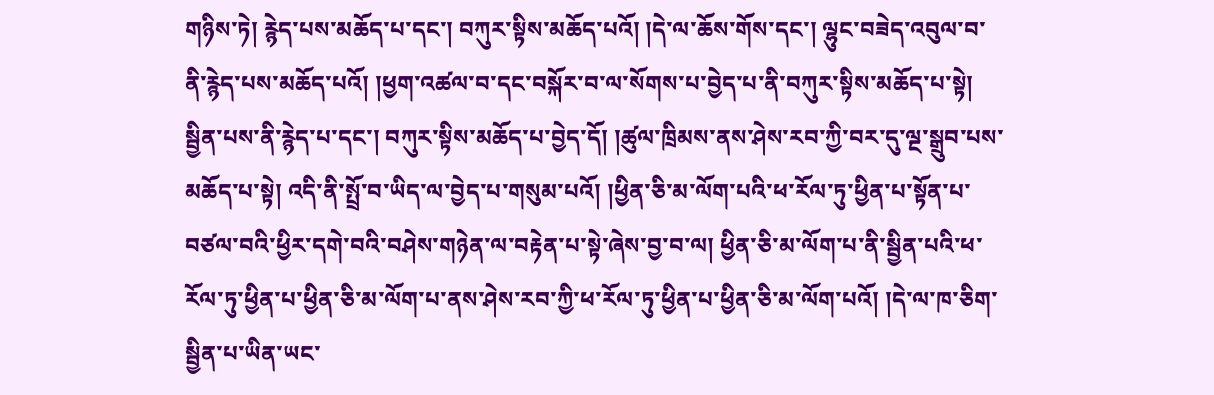གཉིས་ཏེ། རྙེད་པས་མཆོད་པ་དང་། བཀུར་སྟིས་མཆོད་པའོ། །དེ་ལ་ཆོས་གོས་དང་། ལྷུང་བཟེད་འབུལ་བ་ནི་རྙེད་པས་མཆོད་པའོ། །ཕྱག་འཚལ་བ་དང་བསྐོར་བ་ལ་སོགས་པ་བྱེད་པ་ནི་བཀུར་སྟིས་མཆོད་པ་སྟེ། སྦྱིན་པས་ནི་རྙེད་པ་དང་། བཀུར་སྟིས་མཆོད་པ་བྱེད་དོ། །ཚུལ་ཁྲིམས་ནས་ཤེས་རབ་ཀྱི་བར་དུ་ལྔ་སྒྲུབ་པས་མཆོད་པ་སྟེ། འདི་ནི་སྤྲོ་བ་ཡིད་ལ་བྱེད་པ་གསུམ་པའོ། །ཕྱིན་ཅི་མ་ལོག་པའི་ཕ་རོལ་ཏུ་ཕྱིན་པ་སྟོན་པ་བཙལ་བའི་ཕྱིར་དགེ་བའི་བཤེས་གཉེན་ལ་བརྟེན་པ་སྟེ་ཞེས་བྱ་བ་ལ། ཕྱིན་ཅི་མ་ལོག་པ་ནི་སྦྱིན་པའི་ཕ་རོལ་ཏུ་ཕྱིན་པ་ཕྱིན་ཅི་མ་ལོག་པ་ནས་ཤེས་རབ་ཀྱི་ཕ་རོལ་ཏུ་ཕྱིན་པ་ཕྱིན་ཅི་མ་ལོག་པའོ། །དེ་ལ་ཁ་ཅིག་སྦྱིན་པ་ཡིན་ཡང་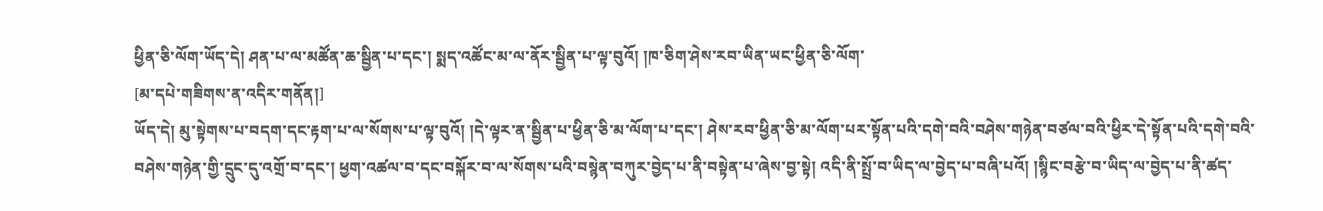ཕྱིན་ཅི་ལོག་ཡོད་དེ། ཤན་པ་ལ་མཚོན་ཆ་སྦྱིན་པ་དང་། སྨད་འཚོང་མ་ལ་ནོར་སྦྱིན་པ་ལྟ་བུའོ། །ཁ་ཅིག་ཤེས་རབ་ཡིན་ཡང་ཕྱིན་ཅི་ལོག་
[མ་དཔེ་གཟིགས་ན་འདིར་གནོན།]
ཡོད་དེ། མུ་སྟེགས་པ་བདག་དང་རྟག་པ་ལ་སོགས་པ་ལྟ་བུའོ། །དེ་ལྟར་ན་སྦྱིན་པ་ཕྱིན་ཅི་མ་ལོག་པ་དང་། ཤེས་རབ་ཕྱིན་ཅི་མ་ལོག་པར་སྟོན་པའི་དགེ་བའི་བཤེས་གཉེན་བཙལ་བའི་ཕྱིར་དེ་སྟོན་པའི་དགེ་བའི་བཤེས་གཉེན་གྱི་དྲུང་དུ་འགྲོ་བ་དང་། ཕྱག་འཚལ་བ་དང་བསྐོར་བ་ལ་སོགས་པའི་བསྙེན་བཀུར་བྱེད་པ་ནི་བསྟེན་པ་ཞེས་བྱ་སྟེ། འདི་ནི་སྤྲོ་བ་ཡིད་ལ་བྱེད་པ་བཞི་པའོ། །སྙིང་བརྩེ་བ་ཡིད་ལ་བྱེད་པ་ནི་ཚད་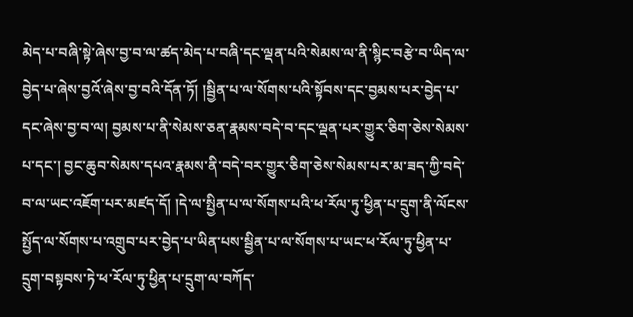མེད་པ་བཞི་སྟེ་ཞེས་བྱ་བ་ལ་ཚད་མེད་པ་བཞི་དང་ལྡན་པའི་སེམས་ལ་ནི་སྙིང་བརྩེ་བ་ཡིད་ལ་བྱེད་པ་ཞེས་བྱའོ་ཞེས་བྱ་བའི་དོན་ཏོ། །སྦྱིན་པ་ལ་སོགས་པའི་སྟོབས་དང་བྱམས་པར་བྱེད་པ་དང་ཞེས་བྱ་བ་ལ། བྱམས་པ་ནི་སེམས་ཅན་རྣམས་བདེ་བ་དང་ལྡན་པར་གྱུར་ཅིག་ཅེས་སེམས་པ་དང་། བྱང་ཆུབ་སེམས་དཔའ་རྣམས་ནི་བདེ་བར་གྱུར་ཅིག་ཅེས་སེམས་པར་མ་ཟད་ཀྱི་བདེ་བ་ལ་ཡང་འཇོག་པར་མཛད་དོ། །དེ་ལ་སྤྱིན་པ་ལ་སོགས་པའི་ཕ་རོལ་ཏུ་ཕྱིན་པ་དྲུག་ནི་ལོངས་སྤྱོད་ལ་སོགས་པ་འགྲུབ་པར་བྱེད་པ་ཡིན་པས་སྦྱིན་པ་ལ་སོགས་པ་ཡང་ཕ་རོལ་ཏུ་ཕྱིན་པ་དྲུག་བསྟབས་ཏེ་ཕ་རོལ་ཏུ་ཕྱིན་པ་དྲུག་ལ་བཀོད་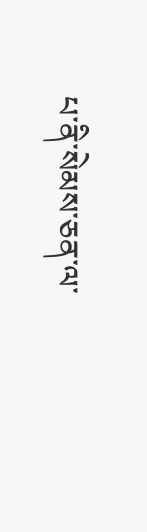པ་ནི་སེམས་ཅན་ལ་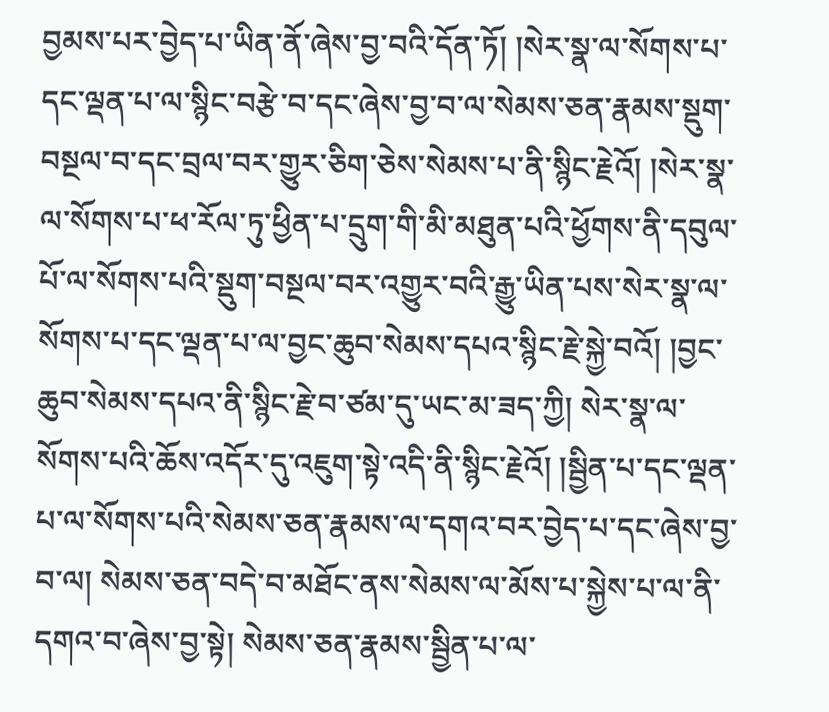བྱམས་པར་བྱེད་པ་ཡིན་ནོ་ཞེས་བྱ་བའི་དོན་ཏོ། །སེར་སྣ་ལ་སོགས་པ་དང་ལྡན་པ་ལ་སྙིང་བརྩེ་བ་དང་ཞེས་བྱ་བ་ལ་སེམས་ཅན་རྣམས་སྡུག་བསྔལ་བ་དང་བྲལ་བར་གྱུར་ཅིག་ཅེས་སེམས་པ་ནི་སྙིང་རྗེའོ། །སེར་སྣ་ལ་སོགས་པ་ཕ་རོལ་ཏུ་ཕྱིན་པ་དྲུག་གི་མི་མཐུན་པའི་ཕྱོགས་ནི་དབུལ་པོ་ལ་སོགས་པའི་སྡུག་བསྔལ་བར་འགྱུར་བའི་རྒྱུ་ཡིན་པས་སེར་སྣ་ལ་སོགས་པ་དང་ལྡན་པ་ལ་བྱང་ཆུབ་སེམས་དཔའ་སྙིང་རྗེ་སྐྱེ་བའོ། །བྱང་ཆུབ་སེམས་དཔའ་ནི་སྙིང་རྗེ་བ་ཙམ་དུ་ཡང་མ་ཟད་ཀྱི། སེར་སྣ་ལ་སོགས་པའི་ཆོས་འདོར་དུ་འཇུག་སྟེ་འདི་ནི་སྙིང་རྗེའོ། །སྦྱིན་པ་དང་ལྡན་པ་ལ་སོགས་པའི་སེམས་ཅན་རྣམས་ལ་དགའ་བར་བྱེད་པ་དང་ཞེས་བྱ་བ་ལ། སེམས་ཅན་བདེ་བ་མཐོང་ནས་སེམས་ལ་མོས་པ་སྐྱེས་པ་ལ་ནི་དགའ་བ་ཞེས་བྱ་སྟེ། སེམས་ཅན་རྣམས་སྦྱིན་པ་ལ་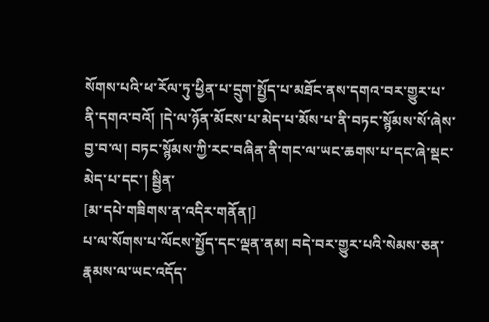སོགས་པའི་ཕ་རོལ་ཏུ་ཕྱིན་པ་དྲུག་སྤྱོད་པ་མཐོང་ནས་དགའ་བར་གྱུར་པ་ནི་དགའ་བའོ། །དེ་ལ་ཉོན་མོངས་པ་མེད་པ་མོས་པ་ནི་བཏང་སྙོམས་སོ་ཞེས་བྱ་བ་ལ། བཏང་སྙོམས་ཀྱི་རང་བཞིན་ནི་གང་ལ་ཡང་ཆགས་པ་དང་ཞེ་སྡང་མེད་པ་དང་། སྦྱིན་
[མ་དཔེ་གཟིགས་ན་འདིར་གནོན།]
པ་ལ་སོགས་པ་ལོངས་སྤྱོད་དང་ལྡན་ནམ། བདེ་བར་གྱུར་པའི་སེམས་ཅན་རྣམས་ལ་ཡང་འདོད་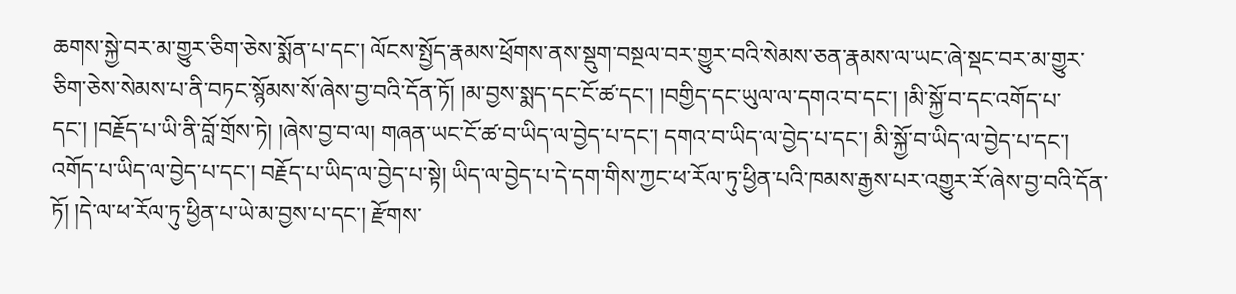ཆགས་སྐྱེ་བར་མ་གྱུར་ཅིག་ཅེས་སྨོན་པ་དང་། ལོངས་སྤྱོད་རྣམས་ཕྲོགས་ནས་སྡུག་བསྔལ་བར་གྱུར་བའི་སེམས་ཅན་རྣམས་ལ་ཡང་ཞེ་སྡང་བར་མ་གྱུར་ཅིག་ཅེས་སེམས་པ་ནི་བཏང་སྙོམས་སོ་ཞེས་བྱ་བའི་དོན་ཏོ། །མ་བྱས་སྨད་དང་ངོ་ཚ་དང་། །བགྱིད་དང་ཡུལ་ལ་དགའ་བ་དང་། །མི་སྐྱོ་བ་དང་འགོད་པ་དང་། །བརྗོད་པ་ཡི་ནི་བློ་གྲོས་ཏེ། །ཞེས་བྱ་བ་ལ། གཞན་ཡང་ངོ་ཚ་བ་ཡིད་ལ་བྱེད་པ་དང་། དགའ་བ་ཡིད་ལ་བྱེད་པ་དང་། མི་སྐྱོ་བ་ཡིད་ལ་བྱེད་པ་དང་། འགོད་པ་ཡིད་ལ་བྱེད་པ་དང་། བརྗོད་པ་ཡིད་ལ་བྱེད་པ་སྟེ། ཡིད་ལ་བྱེད་པ་དེ་དག་གིས་ཀྱང་ཕ་རོལ་ཏུ་ཕྱིན་པའི་ཁམས་རྒྱས་པར་འགྱུར་རོ་ཞེས་བྱ་བའི་དོན་ཏོ། །དེ་ལ་ཕ་རོལ་ཏུ་ཕྱིན་པ་ཡེ་མ་བྱས་པ་དང་། རྫོགས་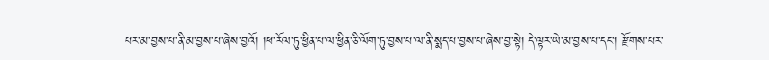པར་མ་བྱས་པ་ནི་མ་བྱས་པ་ཞེས་བྱའོ། །ཕ་རོལ་ཏུ་ཕྱིན་པ་ལ་ཕྱིན་ཅི་ལོག་ཏུ་བྱས་པ་ལ་ནི་སྨད་པ་བྱས་པ་ཞེས་བྱ་སྟེ། དེ་ལྟར་ཡེ་མ་བྱས་པ་དང་། རྫོགས་པར་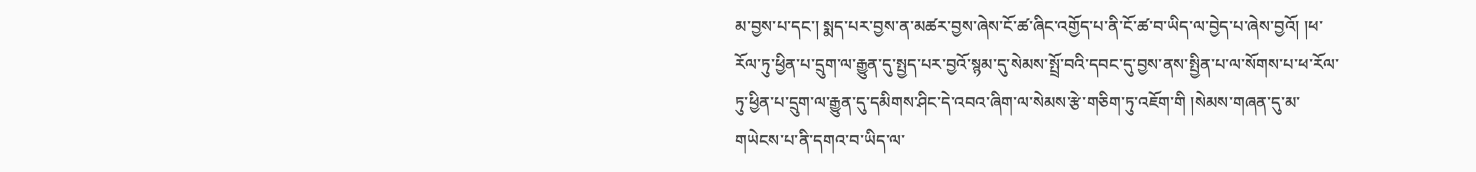མ་བྱས་པ་དང་། སྨད་པར་བྱས་ན་མཚར་བྱས་ཞེས་ངོ་ཚ་ཞིང་འགྱོད་པ་ནི་ངོ་ཚ་བ་ཡིད་ལ་བྱེད་པ་ཞེས་བྱའོ། །ཕ་རོལ་ཏུ་ཕྱིན་པ་དྲུག་ལ་རྒྱུན་དུ་སྤྱད་པར་བྱའོ་སྙམ་དུ་སེམས་སྤྲོ་བའི་དབང་དུ་བྱས་ནས་སྤྱིན་པ་ལ་སོགས་པ་ཕ་རོལ་ཏུ་ཕྱིན་པ་དྲུག་ལ་རྒྱུན་དུ་དམིགས་ཤིང་དེ་འབའ་ཞིག་ལ་སེམས་རྩེ་གཅིག་ཏུ་འཇོག་གི །སེམས་གཞན་དུ་མ་གཡེངས་པ་ནི་དགའ་བ་ཡིད་ལ་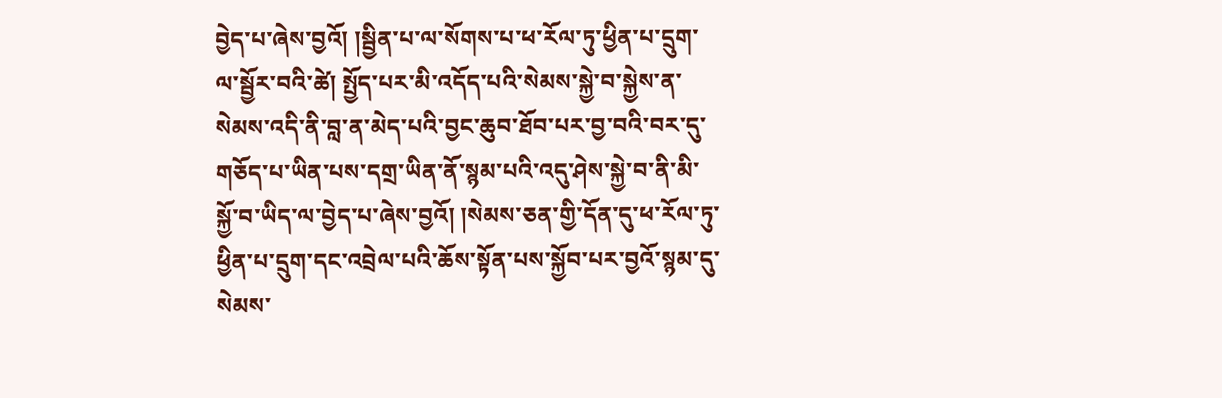བྱེད་པ་ཞེས་བྱའོ། །སྦྱིན་པ་ལ་སོགས་པ་ཕ་རོལ་ཏུ་ཕྱིན་པ་དྲུག་ལ་སྦྱོར་བའི་ཚེ། སྤྱོད་པར་མི་འདོད་པའི་སེམས་སྐྱེ་བ་སྐྱེས་ན་སེམས་འདི་ནི་བླ་ན་མེད་པའི་བྱང་ཆུབ་ཐོབ་པར་བྱ་བའི་བར་དུ་གཅོད་པ་ཡིན་པས་དགྲ་ཡིན་ནོ་སྙམ་པའི་འདུ་ཤེས་སྐྱེ་བ་ནི་མི་སྐྱོ་བ་ཡིད་ལ་བྱེད་པ་ཞེས་བྱའོ། །སེམས་ཅན་གྱི་དོན་དུ་ཕ་རོལ་ཏུ་ཕྱིན་པ་དྲུག་དང་འབྲེལ་པའི་ཆོས་སྟོན་པས་སྐྱོབ་པར་བྱའོ་སྙམ་དུ་སེམས་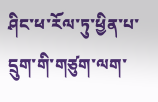ཤིང་ཕ་རོལ་ཏུ་ཕྱིན་པ་དྲུག་གི་གཙུག་ལག་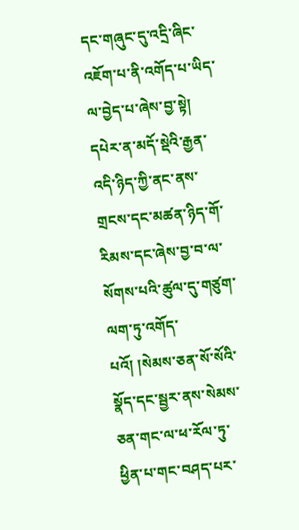དང་གཞུང་དུ་འདྲི་ཞིང་འཇོག་པ་ནི་འགོད་པ་ཡིད་ལ་བྱེད་པ་ཞེས་བྱ་སྟེ། དཔེར་ན་མདོ་སྡེའི་རྒྱན་འདི་ཉིད་ཀྱི་ནང་ནས་གྲངས་དང་མཚན་ཉིད་གོ་རིམས་དང་ཞེས་བྱ་བ་ལ་སོགས་པའི་ཚུལ་དུ་གཙུག་ལག་ཏུ་འགོད་པའོ། །སེམས་ཅན་སོ་སོའི་སྣོད་དང་སྦྱར་ནས་སེམས་ཅན་གང་ལ་ཕ་རོལ་ཏུ་ཕྱིན་པ་གང་བཤད་པར་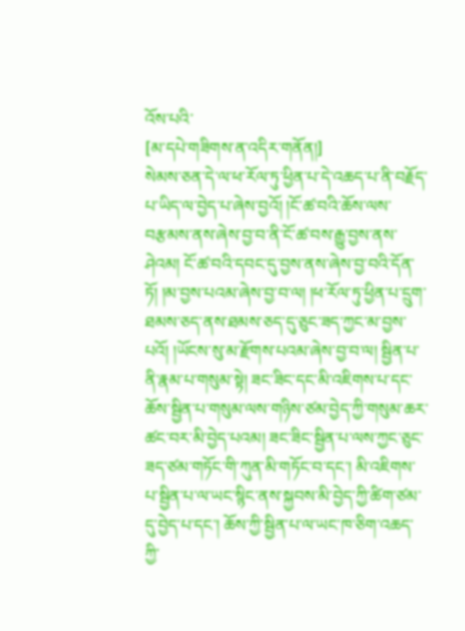འོས་པའི་
[མ་དཔེ་གཟིགས་ན་འདིར་གནོན།]
སེམས་ཅན་དེ་ལ་ཕ་རོལ་ཏུ་ཕྱིན་པ་དེ་འཆད་པ་ནི་བརྗོད་པ་ཡིད་ལ་བྱེད་པ་ཞེས་བྱའོ། །ངོ་ཚ་བའི་ཆོས་ལས་བརྩམས་ནས་ཞེས་བྱ་བ་ནི་ངོ་ཚ་བས་རྒྱུ་བྱས་ནས་ཤེའམ། ངོ་ཚ་བའི་དབང་དུ་བྱས་ནས་ཞེས་བྱ་བའི་དོན་ཏོ། །མ་བྱས་པའམ་ཞེས་བྱ་བ་ལ། །ཕ་རོལ་ཏུ་ཕྱིན་པ་དྲུག་ཐམས་ཅད་ནས་ཐམས་ཅད་དུ་ཅུང་ཟད་ཀྱང་མ་བྱས་པའོ། །ཡོངས་སུ་མ་རྫོགས་པའམ་ཞེས་བྱ་བ་ལ། སྦྱིན་པ་ནི་རྣམ་པ་གསུམ་སྟེ། ཟང་ཟིང་དང་མི་འཇིགས་པ་དང་ཆོས་སྦྱིན་པ་གསུམ་ལས་གཉིས་ཙམ་བྱེད་ཀྱི་གསུམ་ཆར་ཚང་བར་མི་བྱེད་པའམ། ཟང་ཟིང་སྦྱིན་པ་ལས་ཀྱང་ཅུང་ཟད་ཙམ་གཏོང་གི་ཀུན་མི་གཏོང་བ་དང་། མི་འཇིགས་པ་སྦྱིན་པ་ལ་ཡང་སྙིང་ནས་སྐྱབས་མི་བྱེད་ཀྱི་ཚིག་ཙམ་དུ་བྱེད་པ་དང་། ཆོས་ཀྱི་སྦྱིན་པ་ལ་ཡང་ཁ་ཅིག་འཆད་ཀྱི་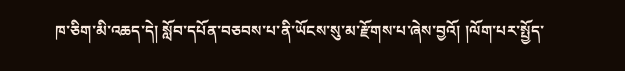ཁ་ཅིག་མི་འཆད་དེ། སློབ་དཔོན་བཅབས་པ་ནི་ཡོངས་སུ་མ་རྫོགས་པ་ཞེས་བྱའོ། །ལོག་པར་སྤྱོད་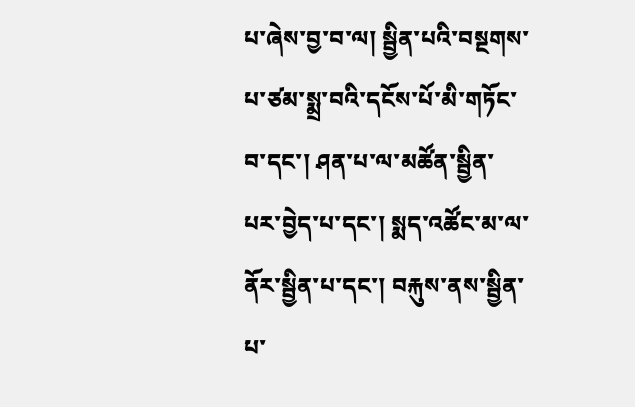པ་ཞེས་བྱ་བ་ལ། སྦྱིན་པའི་བསྔགས་པ་ཙམ་སྨྲ་བའི་དངོས་པོ་མི་གཏོང་བ་དང་། ཤན་པ་ལ་མཚོན་སྦྱིན་པར་བྱེད་པ་དང་། སྨད་འཚོང་མ་ལ་ནོར་སྦྱིན་པ་དང་། བརྐུས་ནས་སྦྱིན་པ་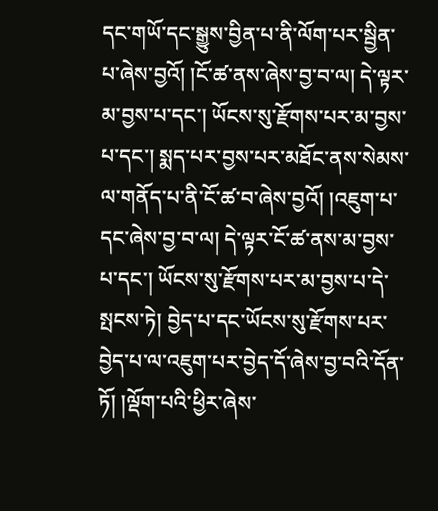དང་གཡོ་དང་སྒྱུས་བྱིན་པ་ནི་ལོག་པར་སྦྱིན་པ་ཞེས་བྱའོ། །ངོ་ཚ་ནས་ཞེས་བྱ་བ་ལ། དེ་ལྟར་མ་བྱས་པ་དང་། ཡོངས་སུ་རྫོགས་པར་མ་བྱས་པ་དང་། སྨད་པར་བྱས་པར་མཐོང་ནས་སེམས་ལ་གནོད་པ་ནི་ངོ་ཚ་བ་ཞེས་བྱའོ། །འཇུག་པ་དང་ཞེས་བྱ་བ་ལ། དེ་ལྟར་ངོ་ཚ་ནས་མ་བྱས་པ་དང་། ཡོངས་སུ་རྫོགས་པར་མ་བྱས་པ་དེ་སྤངས་ཏེ། བྱེད་པ་དང་ཡོངས་སུ་རྫོགས་པར་བྱེད་པ་ལ་འཇུག་པར་བྱེད་དོ་ཞེས་བྱ་བའི་དོན་ཏོ། །ལྡོག་པའི་ཕྱིར་ཞེས་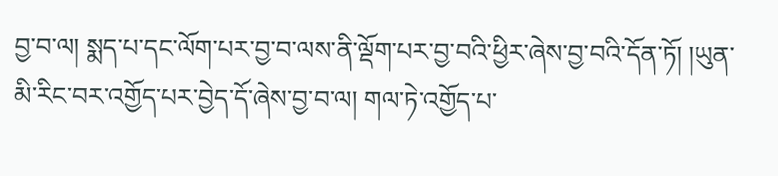བྱ་བ་ལ། སྨད་པ་དང་ལོག་པར་བྱ་བ་ལས་ནི་ལྡོག་པར་བྱ་བའི་ཕྱིར་ཞེས་བྱ་བའི་དོན་ཏོ། །ཡུན་མི་རིང་བར་འགྱོད་པར་བྱེད་དོ་ཞེས་བྱ་བ་ལ། གལ་ཏེ་འགྱོད་པ་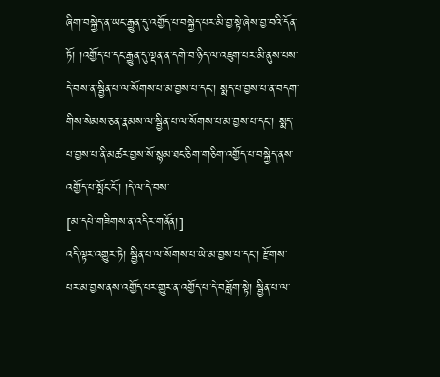ཞིག་བསྐྱེད་ན་ཡང་རྒྱུན་དུ་འགྱོད་པ་བསྐྱེད་པར་མི་བྱ་སྟེ་ཞེས་བྱ་བའི་དོན་ཏོ། །འགྱོད་པ་དང་རྒྱུན་དུ་ལྡན་ན་དགེ་བ་ཉིད་ལ་འཇུག་པར་མི་ནུས་པས་དེ་བས་ན་སྦྱིན་པ་ལ་སོགས་པ་མ་བྱས་པ་དང་། སྨད་པ་བྱས་པ་ན་བདག་གིས་སེམས་ཅན་རྣམས་ལ་སྦྱིན་པ་ལ་སོགས་པ་མ་བྱས་པ་དང་། སྨད་པ་བྱས་པ་ནི་མཚར་བྱས་སོ་སྙམ་ཐང་ཅིག་གཅིག་འགྱོད་པ་བསྐྱེད་ནས་འགྱོད་པ་སྤོང་ངོ་། །དེ་ལ་དེ་བས་
[མ་དཔེ་གཟིགས་ན་འདིར་གནོན།]
འདི་ལྟར་འགྱུར་ཏེ། སྦྱིན་པ་ལ་སོགས་པ་ཡེ་མ་བྱས་པ་དང་། རྫོགས་པར་མ་བྱས་ནས་འགྱོད་པར་གྱུར་ན་འགྱོད་པ་དེ་བཟློག་སྟེ། སྦྱིན་པ་ལ་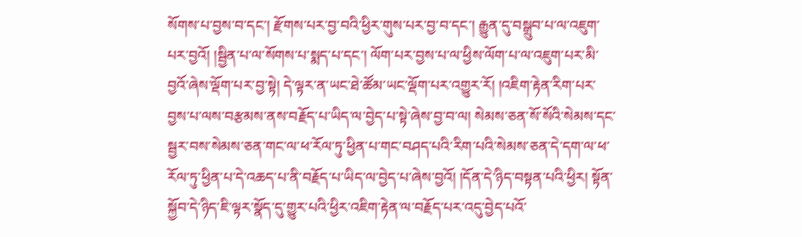སོགས་པ་བྱས་བ་དང་། རྫོགས་པར་བྱ་བའི་ཕྱིར་གུས་པར་བྱ་བ་དང་། རྒྱུན་དུ་བསྒྲུབ་པ་ལ་འཇུག་པར་བྱའོ། །སྦྱིན་པ་ལ་སོགས་པ་སྨད་པ་དང་། ལོག་པར་བྱས་པ་ལ་ཕྱིས་ལོག་པ་ལ་འཇུག་པར་མི་བྱའོ་ཞེས་ལྡོག་པར་བྱ་སྟེ། དེ་ལྟར་ན་ཡང་ཐེ་ཚོམ་ཡང་ལྡོག་པར་འགྱུར་རོ། །འཇིག་རྟེན་རིག་པར་བྱས་པ་ལས་བརྩམས་ནས་བརྗོད་པ་ཡིད་ལ་བྱེད་པ་སྟེ་ཞེས་བྱ་བ་ལ། སེམས་ཅན་སོ་སོའི་སེམས་དང་སྦྱར་བས་སེམས་ཅན་གང་ལ་ཕ་རོལ་ཏུ་ཕྱིན་པ་གང་བཤད་པའི་རིག་པའི་སེམས་ཅན་དེ་དག་ལ་ཕ་རོལ་ཏུ་ཕྱིན་པ་དེ་འཆད་པ་ནི་བརྗོད་པ་ཡིད་ལ་བྱེད་པ་ཞེས་བྱའོ། །དོན་དེ་ཉིད་བསྟན་པའི་ཕྱིར། སྟོན་སྐྱོབ་དེ་ཉིད་ཇི་ལྟར་སྣོད་དུ་གྱུར་པའི་ཕྱིར་འཇིག་རྟེན་ལ་བརྗོད་པར་འདུ་བྱེད་པའོ་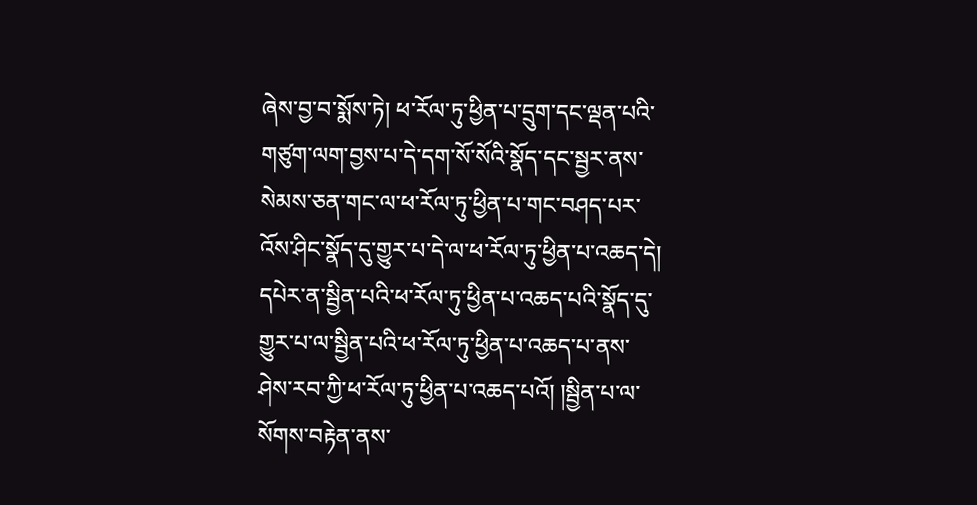ཞེས་བྱ་བ་སྨོས་ཏེ། ཕ་རོལ་ཏུ་ཕྱིན་པ་དྲུག་དང་ལྡན་པའི་གཙུག་ལག་བྱས་པ་དེ་དག་སོ་སོའི་སྣོད་དང་སྦྱར་ནས་སེམས་ཅན་གང་ལ་ཕ་རོལ་ཏུ་ཕྱིན་པ་གང་བཤད་པར་འོས་ཤིང་སྣོད་དུ་གྱུར་པ་དེ་ལ་ཕ་རོལ་ཏུ་ཕྱིན་པ་འཆད་དེ། དཔེར་ན་སྦྱིན་པའི་ཕ་རོལ་ཏུ་ཕྱིན་པ་འཆད་པའི་སྣོད་དུ་གྱུར་པ་ལ་སྦྱིན་པའི་ཕ་རོལ་ཏུ་ཕྱིན་པ་འཆད་པ་ནས་ཤེས་རབ་ཀྱི་ཕ་རོལ་ཏུ་ཕྱིན་པ་འཆད་པའོ། །སྦྱིན་པ་ལ་སོགས་བརྟེན་ནས་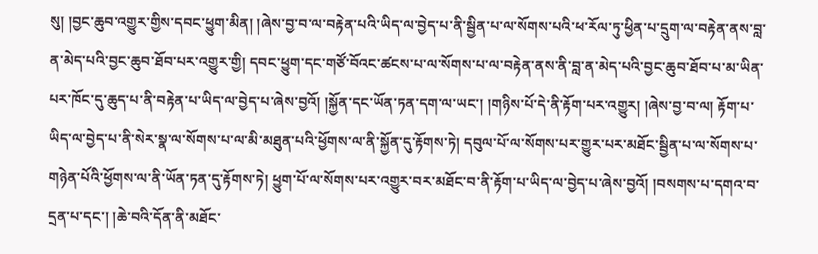སུ། །བྱང་ཆུབ་འགྱུར་གྱིས་དབང་ཕྱུག་མིན། །ཞེས་བྱ་བ་ལ་བརྟེན་པའི་ཡིད་ལ་བྱེད་པ་ནི་སྦྱིན་པ་ལ་སོགས་པའི་ཕ་རོལ་ཏུ་ཕྱིན་པ་དྲུག་ལ་བརྟེན་ནས་བླ་ན་མེད་པའི་བྱང་ཆུབ་ཐོབ་པར་འགྱུར་གྱི། དབང་ཕྱུག་དང་གཙོ་བོའང་ཚངས་པ་ལ་སོགས་པ་ལ་བརྟེན་ནས་ནི་བླ་ན་མེད་པའི་བྱང་ཆུབ་ཐོབ་པ་མ་ཡིན་པར་ཁོང་དུ་ཆུད་པ་ནི་བརྟེན་པ་ཡིད་ལ་བྱེད་པ་ཞེས་བྱའོ། །སྐྱོན་དང་ཡོན་ཏན་དག་ལ་ཡང་། །གཉིས་པོ་དེ་ནི་རྟོག་པར་འགྱུར། །ཞེས་བྱ་བ་ལ། རྟོག་པ་ཡིད་ལ་བྱེད་པ་ནི་སེར་སྣ་ལ་སོགས་པ་ལ་མི་མཐུན་པའི་ཕྱོགས་ལ་ནི་སྐྱོན་དུ་རྟོགས་ཏེ། དབུལ་པོ་ལ་སོགས་པར་གྱུར་པར་མཐོང་སྦྱིན་པ་ལ་སོགས་པ་གཉེན་པོའི་ཕྱོགས་ལ་ནི་ཡོན་ཏན་དུ་རྟོགས་ཏེ། ཕྱུག་པོ་ལ་སོགས་པར་འགྱུར་བར་མཐོང་བ་ནི་རྟོག་པ་ཡིད་ལ་བྱེད་པ་ཞེས་བྱའོ། །བསགས་པ་དགའ་བ་དྲན་པ་དང་། །ཆེ་བའི་དོན་ནི་མཐོང་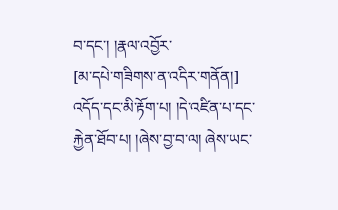བ་དང་། །རྣལ་འབྱོར་
[མ་དཔེ་གཟིགས་ན་འདིར་གནོན།]
འདོད་དང་མི་རྟོག་པ། །དེ་འཛིན་པ་དང་རྐྱེན་ཐོབ་པ། །ཞེས་བྱ་བ་ལ། ཞེས་ཡང་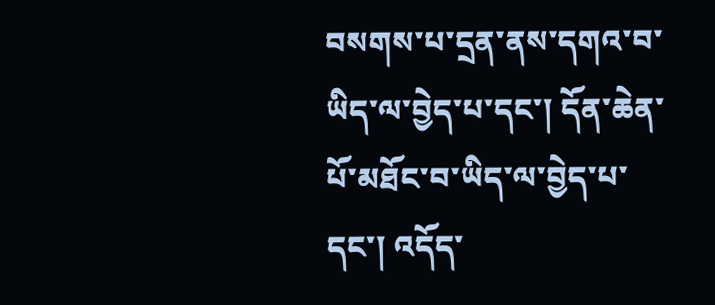བསགས་པ་དྲན་ནས་དགའ་བ་ཡིད་ལ་བྱེད་པ་དང་། དོན་ཆེན་པོ་མཐོང་བ་ཡིད་ལ་བྱེད་པ་དང་། འདོད་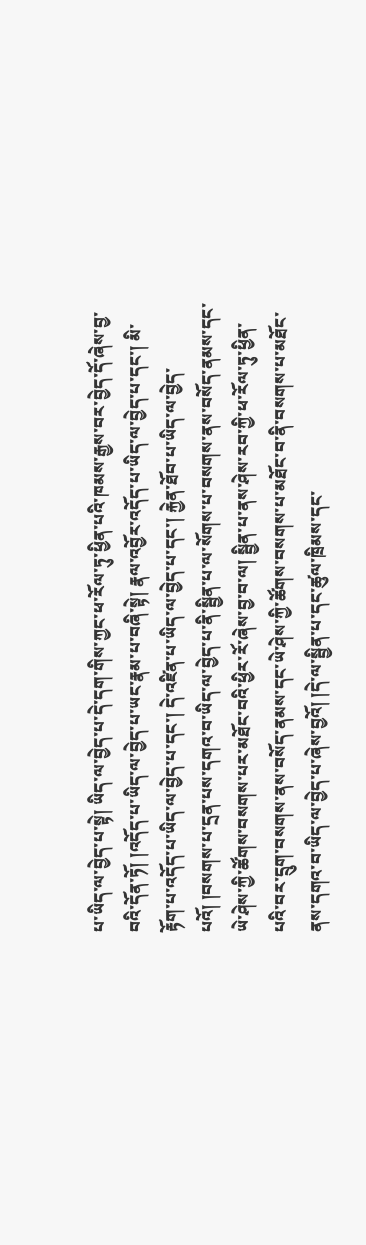པ་ཡིད་ལ་བྱེད་པ་སྟེ། ཡིད་ལ་བྱེད་པ་དེ་དག་གིས་ཀྱང་ཕ་རོལ་ཏུ་ཕྱིན་པའི་ཁམས་རྒྱས་བར་བྱེད་དོ་ཞེས་བྱ་བའི་དོན་ཏོ། །འདོད་པ་ཡིད་ལ་བྱེད་པ་ཡང་རྣམ་པ་བཞི་སྟེ། རྣལ་འབྱོར་འདོད་པ་ཡིད་ལ་བྱེད་པ་དང་། མི་རྟོག་པ་འདོད་པ་ཡིད་ལ་བྱེད་པ་དང་། དེ་འཛིན་པ་ཡིད་ལ་བྱེད་པ་དང་། རྐྱེན་ཐོབ་པ་ཡིད་ལ་བྱེད་པའོ། །བསགས་པ་དྲན་པས་དགའ་བ་ཡིད་ལ་བྱེད་པ་ནི་སྦྱིན་པ་ལ་སོགས་པ་བསགས་ནས་བསོད་ནམས་དང་ཡེ་ཤེས་ཀྱི་ཚོགས་བསགས་པར་མཐོང་བའི་ཕྱིར་རོ་ཞེས་བྱ་བ་ལ། སྦྱིན་པ་ནས་ཤེས་རབ་ཀྱི་ཕ་རོལ་ཏུ་ཕྱིན་པའི་བར་དྲུག་བསགས་ནས་བསོད་ནམས་དང་ཡེ་ཤེས་ཀྱི་ཚོགས་བསགས་པ་མཐོང་བ་ནི་བསགས་པ་མཐོང་ནས་དགའ་བ་ཡིད་ལ་བྱེད་པ་ཞེས་བྱའོ། །དེ་ལ་སྦྱིན་པ་དང་ཚུལ་ཁྲིམས་དང་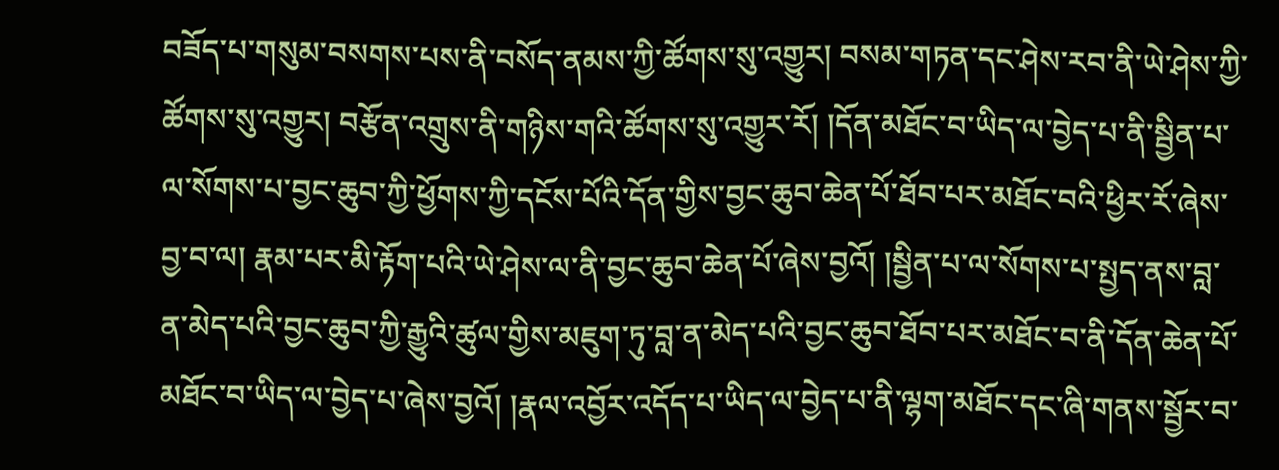བཟོད་པ་གསུམ་བསགས་པས་ནི་བསོད་ནམས་ཀྱི་ཚོགས་སུ་འགྱུར། བསམ་གཏན་དང་ཤེས་རབ་ནི་ཡེ་ཤེས་ཀྱི་ཚོགས་སུ་འགྱུར། བརྩོན་འགྲུས་ནི་གཉིས་གའི་ཚོགས་སུ་འགྱུར་རོ། །དོན་མཐོང་བ་ཡིད་ལ་བྱེད་པ་ནི་སྦྱིན་པ་ལ་སོགས་པ་བྱང་ཆུབ་ཀྱི་ཕྱོགས་ཀྱི་དངོས་པོའི་དོན་གྱིས་བྱང་ཆུབ་ཆེན་པོ་ཐོབ་པར་མཐོང་བའི་ཕྱིར་རོ་ཞེས་བྱ་བ་ལ། རྣམ་པར་མི་རྟོག་པའི་ཡེ་ཤེས་ལ་ནི་བྱང་ཆུབ་ཆེན་པོ་ཞེས་བྱའོ། །སྦྱིན་པ་ལ་སོགས་པ་སྤྱད་ནས་བླ་ན་མེད་པའི་བྱང་ཆུབ་ཀྱི་རྒྱུའི་ཚུལ་གྱིས་མཇུག་ཏུ་བླ་ན་མེད་པའི་བྱང་ཆུབ་ཐོབ་པར་མཐོང་བ་ནི་དོན་ཆེན་པོ་མཐོང་བ་ཡིད་ལ་བྱེད་པ་ཞེས་བྱའོ། །རྣལ་འབྱོར་འདོད་པ་ཡིད་ལ་བྱེད་པ་ནི་ལྷག་མཐོང་དང་ཞི་གནས་སྦྱོར་བ་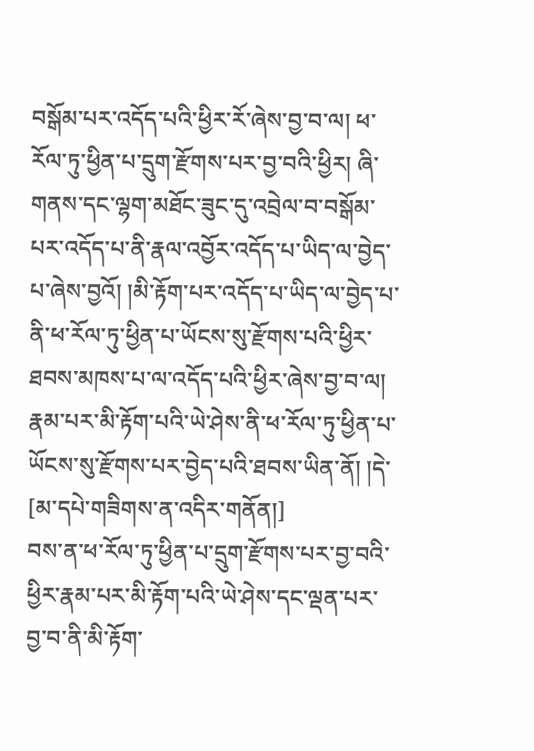བསྒོམ་པར་འདོད་པའི་ཕྱིར་རོ་ཞེས་བྱ་བ་ལ། ཕ་རོལ་ཏུ་ཕྱིན་པ་དྲུག་རྫོགས་པར་བྱ་བའི་ཕྱིར། ཞི་གནས་དང་ལྷག་མཐོང་ཟུང་དུ་འབྲེལ་བ་བསྒོམ་པར་འདོད་པ་ནི་རྣལ་འབྱོར་འདོད་པ་ཡིད་ལ་བྱེད་པ་ཞེས་བྱའོ། །མི་རྟོག་པར་འདོད་པ་ཡིད་ལ་བྱེད་པ་ནི་ཕ་རོལ་ཏུ་ཕྱིན་པ་ཡོངས་སུ་རྫོགས་པའི་ཕྱིར་ཐབས་མཁས་པ་ལ་འདོད་པའི་ཕྱིར་ཞེས་བྱ་བ་ལ། རྣམ་པར་མི་རྟོག་པའི་ཡེ་ཤེས་ནི་ཕ་རོལ་ཏུ་ཕྱིན་པ་ཡོངས་སུ་རྫོགས་པར་བྱེད་པའི་ཐབས་ཡིན་ནོ། །དེ་
[མ་དཔེ་གཟིགས་ན་འདིར་གནོན།]
བས་ན་ཕ་རོལ་ཏུ་ཕྱིན་པ་དྲུག་རྫོགས་པར་བྱ་བའི་ཕྱིར་རྣམ་པར་མི་རྟོག་པའི་ཡེ་ཤེས་དང་ལྡན་པར་བྱ་བ་ནི་མི་རྟོག་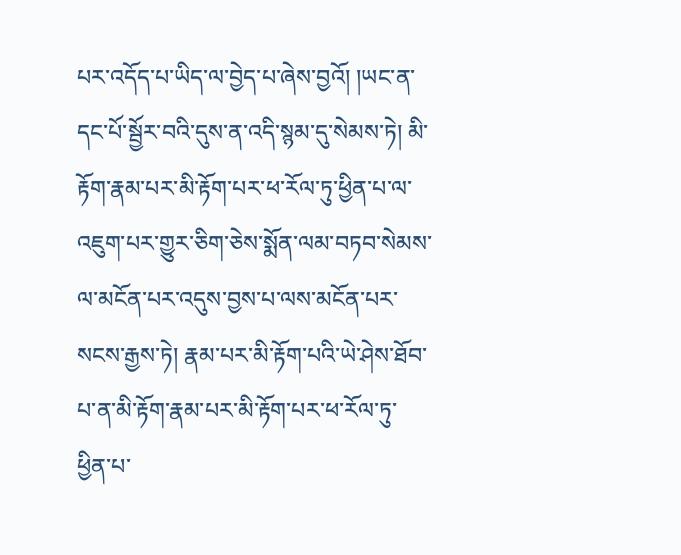པར་འདོད་པ་ཡིད་ལ་བྱེད་པ་ཞེས་བྱའོ། །ཡང་ན་དང་པོ་སྦྱོར་བའི་དུས་ན་འདི་སྙམ་དུ་སེམས་ཏེ། མི་རྟོག་རྣམ་པར་མི་རྟོག་པར་ཕ་རོལ་ཏུ་ཕྱིན་པ་ལ་འཇུག་པར་གྱུར་ཅིག་ཅེས་སྨོན་ལམ་བཏབ་སེམས་ལ་མངོན་པར་འདུས་བྱས་པ་ལས་མངོན་པར་སངས་རྒྱས་ཏེ། རྣམ་པར་མི་རྟོག་པའི་ཡེ་ཤེས་ཐོབ་པ་ན་མི་རྟོག་རྣམ་པར་མི་རྟོག་པར་ཕ་རོལ་ཏུ་ཕྱིན་པ་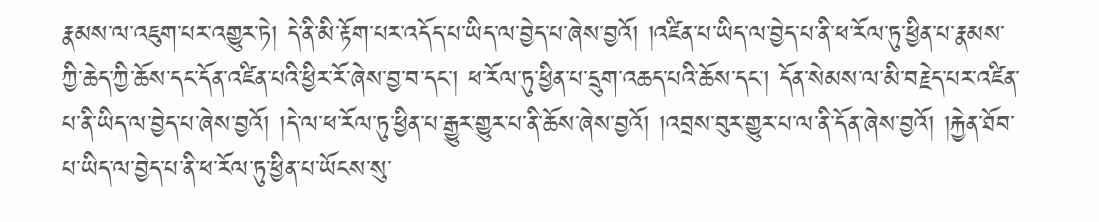རྣམས་ལ་འཇུག་པར་འགྱུར་ཏེ། དེ་ནི་མི་རྟོག་པར་འདོད་པ་ཡིད་ལ་བྱེད་པ་ཞེས་བྱའོ། །འཛིན་པ་ཡིད་ལ་བྱེད་པ་ནི་ཕ་རོལ་ཏུ་ཕྱིན་པ་རྣམས་ཀྱི་ཆེད་ཀྱི་ཆོས་དང་དོན་འཛིན་པའི་ཕྱིར་རོ་ཞེས་བྱ་བ་དང་། ཕ་རོལ་ཏུ་ཕྱིན་པ་དྲུག་འཆད་པའི་ཆོས་དང་། དོན་སེམས་ལ་མི་བརྗེད་པར་འཛིན་པ་ནི་ཡིད་ལ་བྱེད་པ་ཞེས་བྱའོ། །དེ་ལ་ཕ་རོལ་ཏུ་ཕྱིན་པ་རྒྱུར་གྱུར་པ་ནི་ཆོས་ཞེས་བྱའོ། །འབྲས་བུར་གྱུར་པ་ལ་ནི་དོན་ཞེས་བྱའོ། །རྐྱེན་ཐོབ་པ་ཡིད་ལ་བྱེད་པ་ནི་ཕ་རོལ་ཏུ་ཕྱིན་པ་ཡོངས་སུ་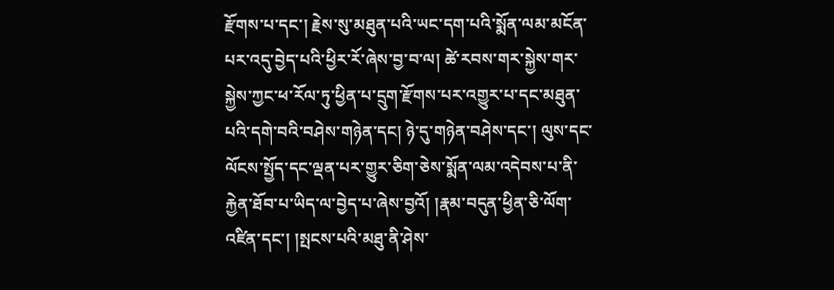རྫོགས་པ་དང་། རྗེས་སུ་མཐུན་པའི་ཡང་དག་པའི་སྨོན་ལམ་མངོན་པར་འདུ་བྱེད་པའི་ཕྱིར་རོ་ཞེས་བྱ་བ་ལ། ཚེ་རབས་གར་སྐྱེས་གར་སྐྱེས་ཀྱང་ཕ་རོལ་ཏུ་ཕྱིན་པ་དྲུག་རྫོགས་པར་འགྱུར་པ་དང་མཐུན་པའི་དགེ་བའི་བཤེས་གཉེན་དང། ཉེ་དུ་གཉེན་བཤེས་དང་། ལུས་དང་ལོངས་སྤྱོད་དང་ལྡན་པར་གྱུར་ཅིག་ཅེས་སྨོན་ལམ་འདེབས་པ་ནི་རྐྱེན་ཐོབ་པ་ཡིད་ལ་བྱེད་པ་ཞེས་བྱའོ། །རྣམ་བདུན་ཕྱིན་ཅི་ལོག་འཛིན་དང་། །སྤངས་པའི་མཐུ་ནི་ཤེས་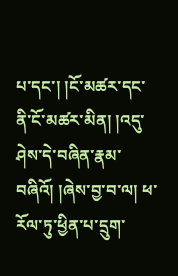པ་དང་། །ངོ་མཚར་དང་ནི་ངོ་མཚར་མིན། །འདུ་ཤེས་དེ་བཞིན་རྣམ་བཞིའོ། །ཞེས་བྱ་བ་ལ། ཕ་རོལ་ཏུ་ཕྱིན་པ་དྲུག་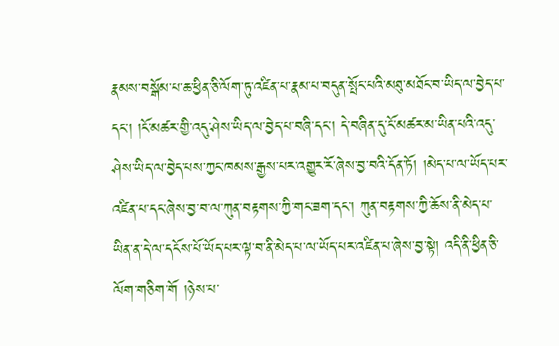རྣམས་བསྒོམ་པ་ཆ་ཕྱིན་ཅི་ལོག་ཏུ་འཛིན་པ་རྣམ་པ་བདུན་སྤོང་པའི་མཐུ་མཐོང་བ་ཡིད་ལ་བྱེད་པ་དང་། །ངོ་མཚར་གྱི་འདུ་ཤེས་ཡིད་ལ་བྱེད་པ་བཞི་དང་། དེ་བཞིན་དུ་ངོ་མཚར་མ་ཡིན་པའི་འདུ་ཤེས་ཡིད་ལ་བྱེད་པས་ཀྱང་ཁམས་རྒྱས་པར་འགྱུར་རོ་ཞེས་བྱ་བའི་དོན་ཏོ། །མེད་པ་ལ་ཡོད་པར་འཛིན་པ་དང་ཞེས་བྱ་བ་ལ་ཀུན་བརྟགས་ཀྱི་གང་ཟག་དང་། ཀུན་བརྟགས་ཀྱི་ཆོས་ནི་མེད་པ་ཡིན་ན་དེ་ལ་དངོས་པོ་ཡོད་པར་ལྟ་བ་ནི་མེད་པ་ལ་ཡོད་པར་འཛིན་པ་ཞེས་བྱ་སྟེ། འདི་ནི་ཕྱིན་ཅི་ལོག་གཅིག་གོ །ཉེས་པ་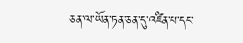ཅན་ལ་ཡོན་ཏན་ཅན་དུ་འཛིན་པ་དང་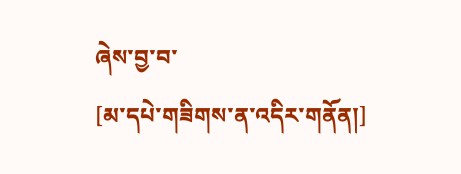ཞེས་བྱ་བ་
[མ་དཔེ་གཟིགས་ན་འདིར་གནོན།]